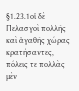§1.23.1οἱ δὲ Πελασγοὶ πολλῆς καὶ ἀγαθῆς χώρας κρατήσαντες, πόλεις τε πολλὰς μὲν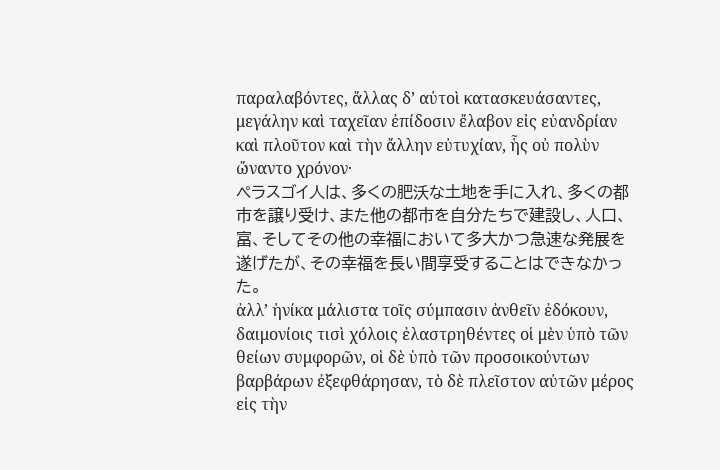παραλαβόντες, ἄλλας δʼ αὐτοὶ κατασκευάσαντες, μεγάλην καὶ ταχεῖαν ἐπίδοσιν ἔλαβον εἰς εὐανδρίαν καὶ πλοῦτον καὶ τὴν ἄλλην εὐτυχίαν, ἧς οὐ πολὺν ὤναντο χρόνον·
ペラスゴイ人は、多くの肥沃な土地を手に入れ、多くの都市を譲り受け、また他の都市を自分たちで建設し、人口、富、そしてその他の幸福において多大かつ急速な発展を遂げたが、その幸福を長い間享受することはできなかった。
ἀλλʼ ἡνίκα μάλιστα τοῖς σύμπασιν ἀνθεῖν ἐδόκουν, δαιμονίοις τισὶ χόλοις ἐλαστρηθέντες οἱ μὲν ὑπὸ τῶν θείων συμφορῶν, οἱ δὲ ὑπὸ τῶν προσοικούντων βαρβάρων ἐξεφθάρησαν, τὸ δὲ πλεῖστον αὐτῶν μέρος εἰς τὴν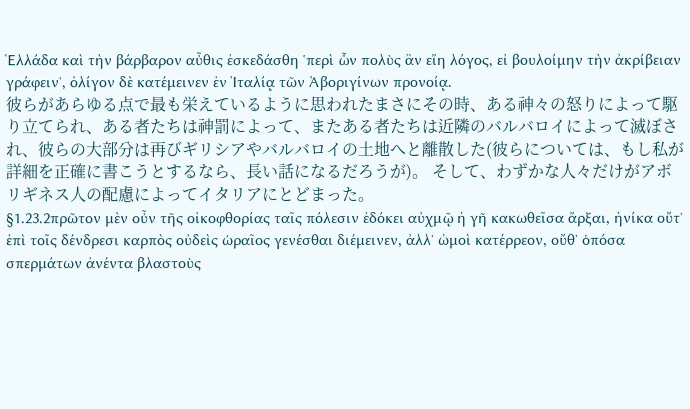Ἑλλάδα καὶ τὴν βάρβαρον αὖθις ἐσκεδάσθη ʽπερὶ ὧν πολὺς ἂν εἴη λόγος, εἰ βουλοίμην τὴν ἀκρίβειαν γράφεινʼ, ὀλίγον δὲ κατέμεινεν ἐν Ἰταλίᾳ τῶν Ἀβοριγίνων προνοίᾳ.
彼らがあらゆる点で最も栄えているように思われたまさにその時、ある神々の怒りによって駆り立てられ、ある者たちは神罰によって、またある者たちは近隣のバルバロイによって滅ぼされ、彼らの大部分は再びギリシアやバルバロイの土地へと離散した(彼らについては、もし私が詳細を正確に書こうとするなら、長い話になるだろうが)。 そして、わずかな人々だけがアボリギネス人の配慮によってイタリアにとどまった。
§1.23.2πρῶτον μὲν οὖν τῆς οἰκοφθορίας ταῖς πόλεσιν ἐδόκει αὐχμῷ ἡ γῆ κακωθεῖσα ἄρξαι, ἡνίκα οὔτʼ ἐπὶ τοῖς δένδρεσι καρπὸς οὐδεὶς ὡραῖος γενέσθαι διέμεινεν, ἀλλʼ ὠμοὶ κατέρρεον, οὔθʼ ὁπόσα σπερμάτων ἀνέντα βλαστοὺς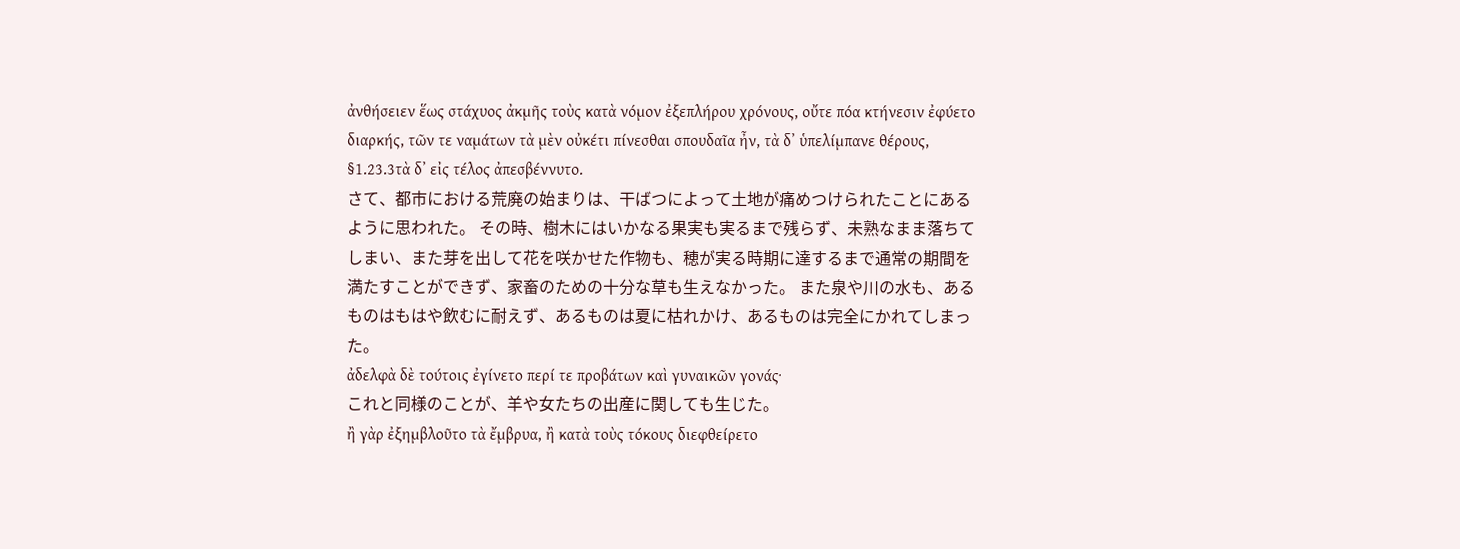ἀνθήσειεν ἕως στάχυος ἀκμῆς τοὺς κατὰ νόμον ἐξεπλήρου χρόνους, οὔτε πόα κτήνεσιν ἐφύετο διαρκής, τῶν τε ναμάτων τὰ μὲν οὐκέτι πίνεσθαι σπουδαῖα ἦν, τὰ δʼ ὑπελίμπανε θέρους, §1.23.3τὰ δʼ εἰς τέλος ἀπεσβέννυτο.
さて、都市における荒廃の始まりは、干ばつによって土地が痛めつけられたことにあるように思われた。 その時、樹木にはいかなる果実も実るまで残らず、未熟なまま落ちてしまい、また芽を出して花を咲かせた作物も、穂が実る時期に達するまで通常の期間を満たすことができず、家畜のための十分な草も生えなかった。 また泉や川の水も、あるものはもはや飲むに耐えず、あるものは夏に枯れかけ、あるものは完全にかれてしまった。
ἀδελφὰ δὲ τούτοις ἐγίνετο περί τε προβάτων καὶ γυναικῶν γονάς·
これと同様のことが、羊や女たちの出産に関しても生じた。
ἢ γὰρ ἐξημβλοῦτο τὰ ἔμβρυα, ἢ κατὰ τοὺς τόκους διεφθείρετο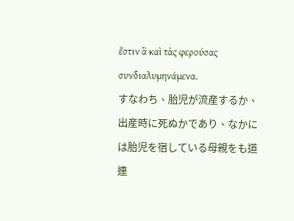ἔστιν ἃ καὶ τὰς φερούσας συνδιαλυμηνάμενα.
すなわち、胎児が流産するか、出産時に死ぬかであり、なかには胎児を宿している母親をも道連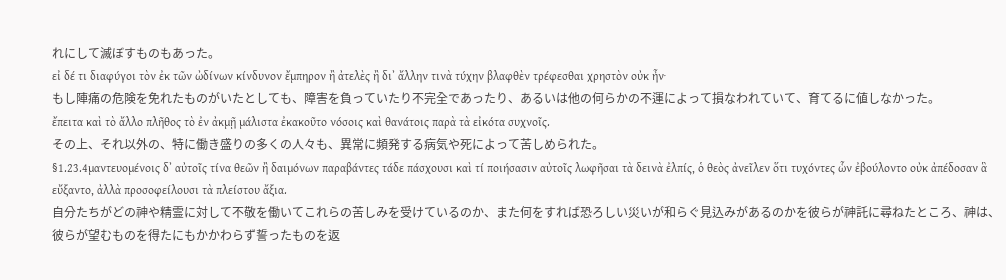れにして滅ぼすものもあった。
εἰ δέ τι διαφύγοι τὸν ἐκ τῶν ὠδίνων κίνδυνον ἔμπηρον ἢ ἀτελὲς ἢ διʼ ἄλλην τινὰ τύχην βλαφθὲν τρέφεσθαι χρηστὸν οὐκ ἦν·
もし陣痛の危険を免れたものがいたとしても、障害を負っていたり不完全であったり、あるいは他の何らかの不運によって損なわれていて、育てるに値しなかった。
ἔπειτα καὶ τὸ ἄλλο πλῆθος τὸ ἐν ἀκμῇ μάλιστα ἐκακοῦτο νόσοις καὶ θανάτοις παρὰ τὰ εἰκότα συχνοῖς.
その上、それ以外の、特に働き盛りの多くの人々も、異常に頻発する病気や死によって苦しめられた。
§1.23.4μαντευομένοις δʼ αὐτοῖς τίνα θεῶν ἢ δαιμόνων παραβάντες τάδε πάσχουσι καὶ τί ποιήσασιν αὐτοῖς λωφῆσαι τὰ δεινὰ ἐλπίς, ὁ θεὸς ἀνεῖλεν ὅτι τυχόντες ὧν ἐβούλοντο οὐκ ἀπέδοσαν ἃ εὔξαντο, ἀλλὰ προσοφείλουσι τὰ πλείστου ἄξια.
自分たちがどの神や精霊に対して不敬を働いてこれらの苦しみを受けているのか、また何をすれば恐ろしい災いが和らぐ見込みがあるのかを彼らが神託に尋ねたところ、神は、彼らが望むものを得たにもかかわらず誓ったものを返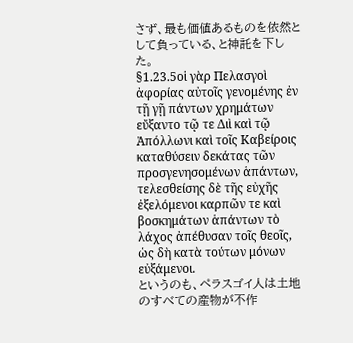さず、最も価値あるものを依然として負っている、と神託を下した。
§1.23.5οἱ γὰρ Πελασγοὶ ἀφορίας αὐτοῖς γενομένης ἐν τῇ γῇ πάντων χρημάτων εὔξαντο τῷ τε Διὶ καὶ τῷ Ἀπόλλωνι καὶ τοῖς Καβείροις καταθύσειν δεκάτας τῶν προσγενησομένων ἁπάντων, τελεσθείσης δὲ τῆς εὐχῆς ἐξελόμενοι καρπῶν τε καὶ βοσκημάτων ἁπάντων τὸ λάχος ἀπέθυσαν τοῖς θεοῖς, ὡς δὴ κατὰ τούτων μόνων εὐξάμενοι.
というのも、ペラスゴイ人は土地のすべての産物が不作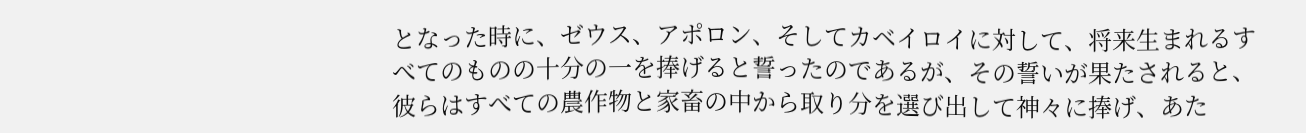となった時に、ゼウス、アポロン、そしてカベイロイに対して、将来生まれるすべてのものの十分の一を捧げると誓ったのであるが、その誓いが果たされると、彼らはすべての農作物と家畜の中から取り分を選び出して神々に捧げ、あた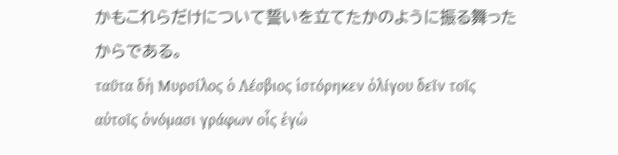かもこれらだけについて誓いを立てたかのように振る舞ったからである。
ταῦτα δὴ Μυρσίλος ὁ Λέσβιος ἱστόρηκεν ὀλίγου δεῖν τοῖς αὐτοῖς ὀνόμασι γράφων οἷς ἐγὼ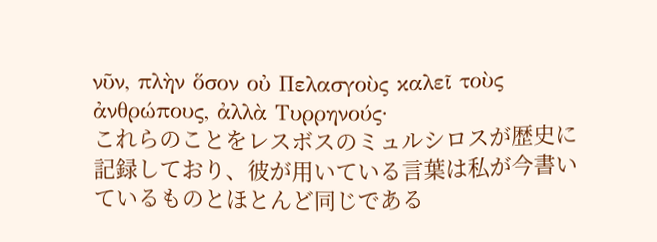νῦν, πλὴν ὅσον οὐ Πελασγοὺς καλεῖ τοὺς ἀνθρώπους, ἀλλὰ Τυρρηνούς·
これらのことをレスボスのミュルシロスが歴史に記録しており、彼が用いている言葉は私が今書いているものとほとんど同じである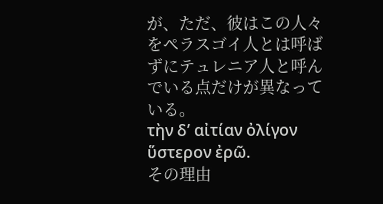が、ただ、彼はこの人々をペラスゴイ人とは呼ばずにテュレニア人と呼んでいる点だけが異なっている。
τὴν δʼ αἰτίαν ὀλίγον ὕστερον ἐρῶ.
その理由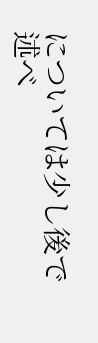については少し後で述べ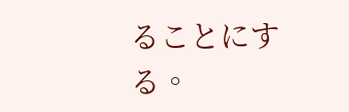ることにする。